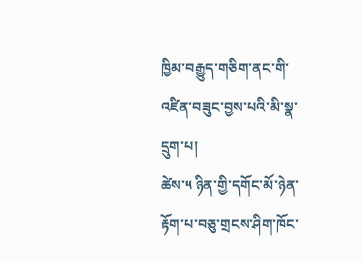ཁྱིམ་བརྒྱུད་གཅིག་ནང་གི་འཛིན་བཟུང་བྱས་པའི་མི་སྣ་དྲུག་པ།
ཚེས་༥ ཉིན་གྱི་དགོང་མོ་ཉེན་རྟོག་པ་བཅུ་གྲངས་ཤིག་ཁོང་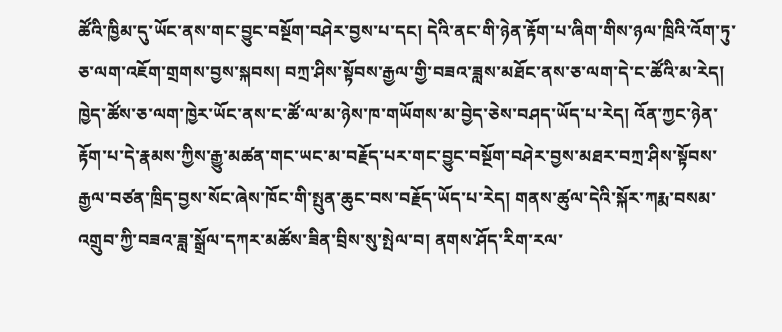ཚོའི་ཁྱིམ་དུ་ཡོང་ནས་གང་བྱུང་བསྔོག་བཤེར་བྱས་པ་དང། དེའི་ནང་གི་ཉེན་རྟོག་པ་ཞིག་གིས་ཉལ་ཁྲིའི་འོག་ཏུ་ཅ་ལག་འཇོག་གྲགས་བྱས་སྐབས། བཀྲ་ཤིས་སྟོབས་རྒྱལ་གྱི་བཟའ་ཟླས་མཐོང་ནས་ཅ་ལག་དེ་ང་ཚོའི་མ་རེད། ཁྱེད་ཚོས་ཅ་ལག་ཁྱེར་ཡོང་ནས་ང་ཚོ་ལ་མ་ཉེས་ཁ་གཡོགས་མ་བྱེད་ཅེས་བཤད་ཡོད་པ་རེད། འོན་ཀྱང་ཉེན་རྟོག་པ་དེ་རྣམས་ཀྱིས་རྒྱུ་མཚན་གང་ཡང་མ་བརྗོད་པར་གང་བྱུང་བསྔོག་བཤེར་བྱས་མཐར་བཀྲ་ཤིས་སྟོབས་རྒྱལ་བཙན་ཁྲིད་བྱས་སོང་ཞེས་ཁོང་གི་སྤུན་ཆུང་བས་བརྗོད་ཡོད་པ་རེད། གནས་ཚུལ་དེའི་སྐོར་ཀརྨ་བསམ་འགྲུབ་ཀྱི་བཟའ་ཟླ་སྒྲོལ་དཀར་མཚོས་ཟིན་བྲིས་སུ་སྤེལ་བ། ནགས་ཤོད་རིག་རལ་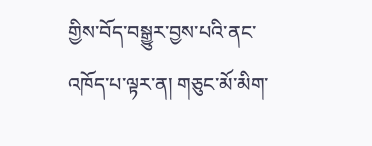གྱིས་བོད་བསྒྱུར་བྱས་པའི་ནང་འཁོད་པ་ལྟར་ན། གཅུང་མོ་མིག་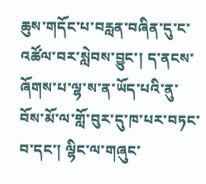ཆུས་གདོང་པ་བརླན་བཞིན་དུ་ང་འཚོལ་བར་སླེབས་བྱུང་། ད་ནངས་ཞོགས་པ་ལྷ་ས་ན་ཡོད་པའི་ནུ་བོས་མོ་ལ་གློ་བུར་དུ་ཁ་པར་བཏང་བ་དང་། ལྷིང་ལ་གཞུང་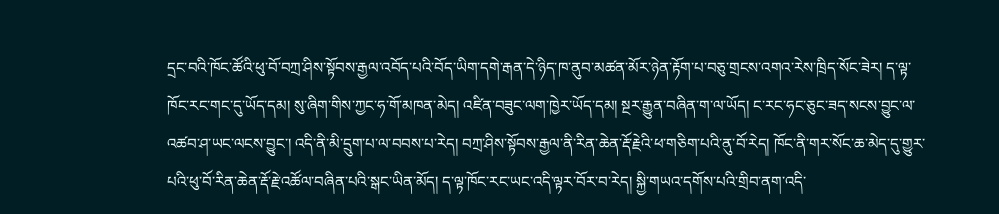དྲང་བའི་ཁོང་ཚོའི་ཕུ་བོ་བཀྲ་ཤིས་སྟོབས་རྒྱལ་འབོད་པའི་བོད་ཡིག་དགེ་རྒན་དེ་ཉིད་ཁ་ནུབ་མཚན་མོར་ཉེན་རྟོག་པ་བཅུ་གྲངས་འགའ་རེས་ཁྲིད་སོང་ཟེར། ད་ལྟ་ཁོང་རང་གང་དུ་ཡོད་དམ། སུ་ཞིག་གིས་ཀྱང་ཧ་གོ་མཁན་མེད། འཛིན་བཟུང་ལག་ཁྱེར་ཡོད་དམ། སྔར་རྒྱུན་བཞིན་ག་ལ་ཡོད། ང་རང་ཧང་ཅུང་ཟད་སངས་བྱུང་ལ་འཚབ་ཤ་ཡང་ལངས་བྱུང་། འདི་ནི་མི་དྲུག་པ་ལ་བབས་པ་རེད། བཀྲ་ཤིས་སྟོབས་རྒྱལ་ནི་རིན་ཆེན་རྡོ་རྗེའི་ཕ་གཅིག་པའི་ནུ་བོ་རེད། ཁོང་ནི་གར་སོང་ཆ་མེད་དུ་གྱུར་པའི་ཕུ་བོ་རིན་ཆེན་རྡོ་རྗེ་འཚོལ་བཞིན་པའི་སྒང་ཡིན་མོད། ད་ལྟ་ཁོང་རང་ཡང་འདི་ལྟར་བོར་བ་རེད། སྐྱི་གཡའ་དགོས་པའི་གྲིབ་ནག་འདི་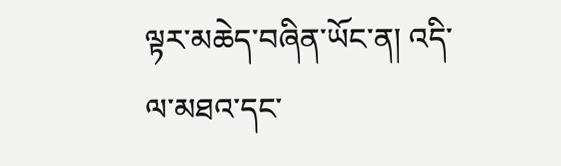ལྟར་མཆེད་བཞིན་ཡོང་ན། འདི་ལ་མཐའ་དང་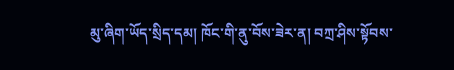མུ་ཞིག་ཡོད་སྲིད་དམ། ཁོང་གི་ནུ་བོས་ཟེར་ན། བཀྲ་ཤིས་སྟོབས་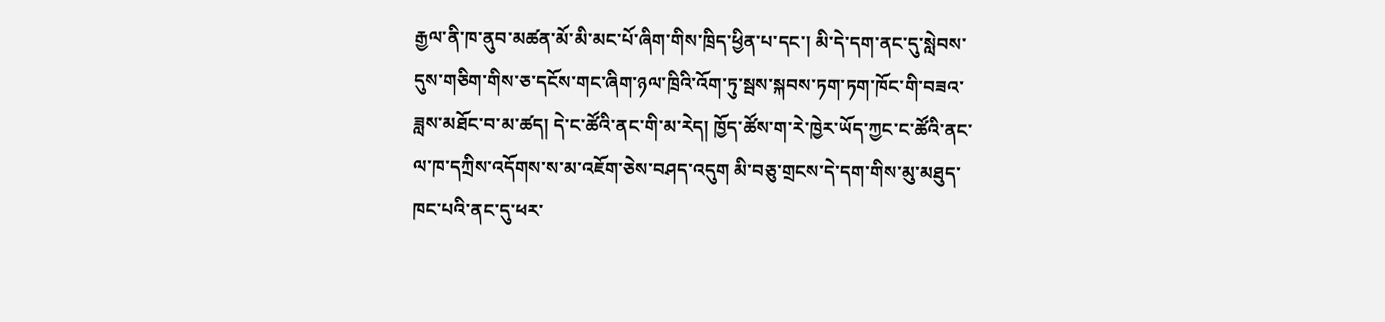རྒྱལ་ནི་ཁ་ནུབ་མཚན་མོ་མི་མང་པོ་ཞིག་གིས་ཁྲིད་ཕྱིན་པ་དང་། མི་དེ་དག་ནང་དུ་སླེབས་དུས་གཅིག་གིས་ཅ་དངོས་གང་ཞིག་ཉལ་ཁྲིའི་འོག་ཏུ་སྦས་སྐབས་ཏག་ཏག་ཁོང་གི་བཟའ་ཟླས་མཐོང་བ་མ་ཚད། དེ་ང་ཚོའི་ནང་གི་མ་རེད། ཁྱོད་ཚོས་ག་རེ་ཁྱེར་ཡོད་ཀྱང་ང་ཚོའི་ནང་ལ་ཁ་དཀྲིས་འདོགས་ས་མ་འཇོག་ཅེས་བཤད་འདུག མི་བཅུ་གྲངས་དེ་དག་གིས་མུ་མཐུད་ཁང་པའི་ནང་དུ་ཕར་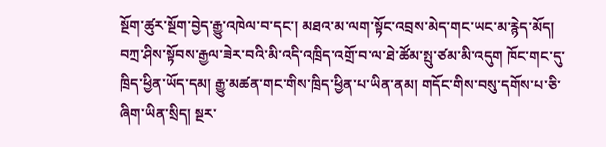སྔོག་ཚུར་སྔོག་བྱེད་རྒྱུ་འཁེལ་བ་དང་། མཐའ་མ་ལག་སྟོང་འབྲས་མེད་གང་ཡང་མ་རྙེད་མོད། བཀྲ་ཤིས་སྟོབས་རྒྱལ་ཟེར་བའི་མི་འདི་འཁྲིད་འགྲོ་བ་ལ་ཐེ་ཚོམ་སྤུ་ཙམ་མི་འདུག ཁོང་གང་དུ་ཁྲིད་ཕྱིན་ཡོད་དམ། རྒྱུ་མཚན་གང་གིས་ཁྲིད་ཕྱིན་པ་ཡིན་ནམ། གདོང་གིས་བསུ་དགོས་པ་ཅི་ཞིག་ཡིན་སྲིད། སྔར་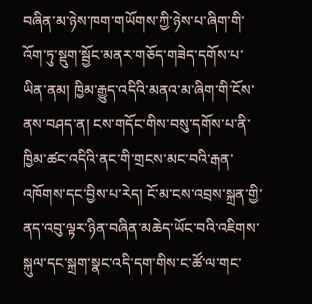བཞིན་མ་ཉེས་ཁག་གཡོགས་ཀྱི་ཉེས་པ་ཞིག་གི་འོག་ཏུ་སྡུག་སྦྱོང་མནར་གཅོད་གཟེད་དགོས་པ་ཡིན་ནམ། ཁྱིམ་རྒྱུད་འདིའི་མནའ་མ་ཞིག་གི་ངོས་ནས་བཤད་ན། ངས་གདོང་གིས་བསུ་དགོས་པ་ནི་ཁྱིམ་ཚང་འདིའི་ནང་གི་གྲངས་མང་བའི་རྒན་འཁོགས་དང་བྱིས་པ་རེད། ངོ་མ་ངས་འབྲས་སྐྲན་གྱི་ནད་འབུ་ལྟར་ཉིན་བཞིན་མཆེད་ཡོང་བའི་འཇིགས་སྐུལ་དང་སྐྲག་སྣང་འདི་དག་གིས་ང་ཚོ་ལ་གང་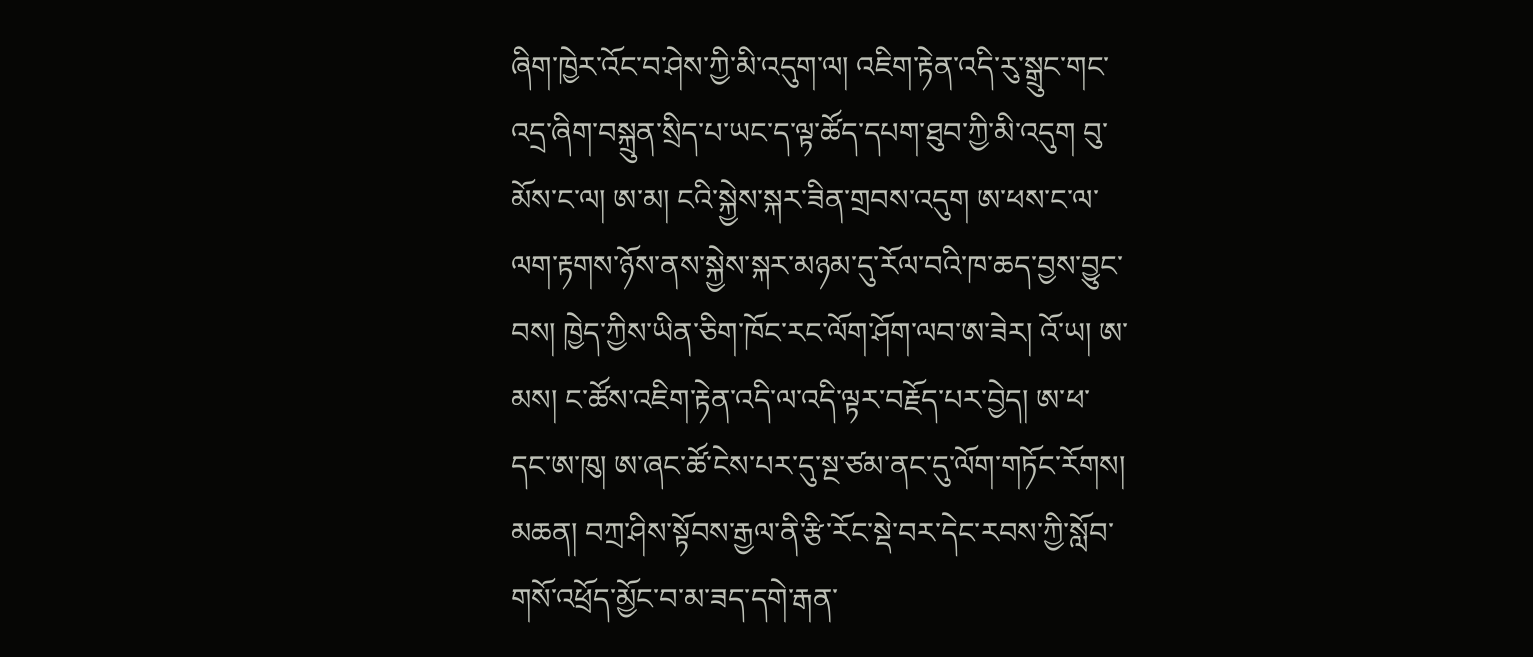ཞིག་ཁྱེར་འོང་བ་ཤེས་ཀྱི་མི་འདུག་ལ། འཇིག་རྟེན་འདི་རུ་སྒྲུང་གང་འདྲ་ཞིག་བསྐྲུན་སྲིད་པ་ཡང་ད་ལྟ་ཚོད་དཔག་ཐུབ་ཀྱི་མི་འདུག བུ་མོས་ང་ལ། ཨ་མ། ངའི་སྐྱེས་སྐར་ཟིན་གྲབས་འདུག ཨ་ཕས་ང་ལ་ལག་རྟགས་ཉོས་ནས་སྐྱེས་སྐར་མཉམ་དུ་རོལ་བའི་ཁ་ཆད་བྱས་བྱུང་བས། ཁྱེད་ཀྱིས་ཡིན་ཅིག་ཁོང་རང་ལོག་ཤོག་ལབ་ཨ་ཟེར། འོ་ཡ། ཨ་མས། ང་ཚོས་འཇིག་རྟེན་འདི་ལ་འདི་ལྟར་བརྗོད་པར་བྱེད། ཨ་ཕ་དང་ཨ་ཁུ། ཨ་ཞང་ཚོ་ངེས་པར་དུ་སྔ་ཙམ་ནང་དུ་ལོག་གཏོང་རོགས། མཆན། བཀྲ་ཤིས་སྟོབས་རྒྱལ་ནི་རྩི་རོང་སྡེ་བར་དེང་རབས་ཀྱི་སློབ་གསོ་འཕྲོད་མྱོང་བ་མ་ཟད་དགེ་རྒན་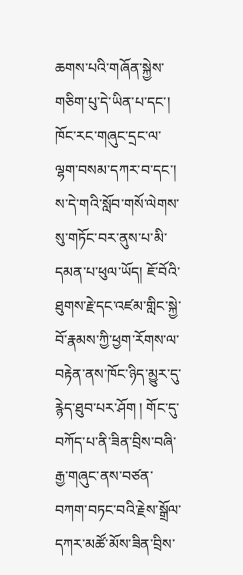ཆགས་པའི་གཞོན་སྐྱེས་གཅིག་པུ་དེ་ཡིན་པ་དང་། ཁོང་རང་གཞུང་དྲང་ལ་ལྷག་བསམ་དཀར་བ་དང་། ས་དེ་གའི་སློབ་གསོ་ལེགས་སུ་གཏོང་བར་ནུས་པ་མི་དམན་པ་ཕུལ་ཡོད། ཇོ་བོའི་ཐུགས་རྗེ་དང་འཛམ་གླིང་སྐྱེ་བོ་རྣམས་ཀྱི་ཕྱག་རོགས་ལ་བརྟེན་ནས་ཁོང་ཉིད་མྱུར་དུ་རྙེད་ཐུབ་པར་ཤོག ། གོང་དུ་བཀོད་པ་ནི་ཟིན་བྲིས་བཞི་རྒྱ་གཞུང་ནས་བཙན་བཀག་བཏང་བའི་རྗེས་སྒྲོལ་དཀར་མཚོ་མོས་ཟིན་བྲིས་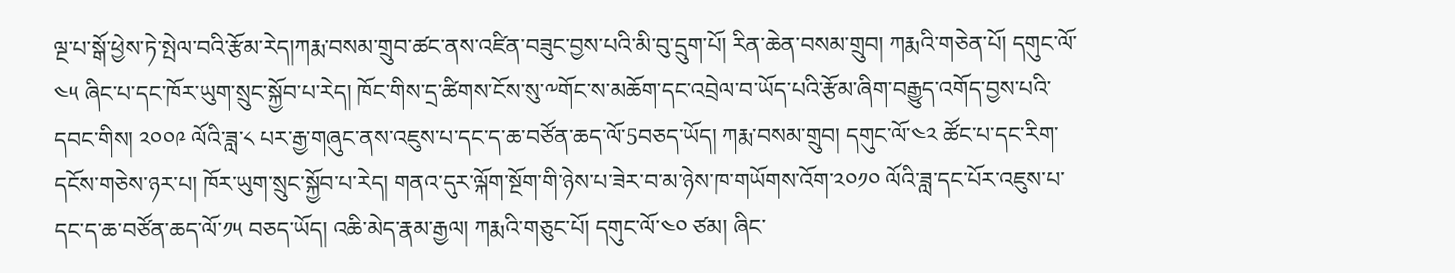ལྔ་པ་སྒོ་ཕྱེས་ཏེ་སྤེལ་བའི་རྩོམ་རེད།ཀརྨ་བསམ་གྲུབ་ཚང་ནས་འཛིན་བཟུང་བྱས་པའི་མི་བུ་དྲུག་པོ། རིན་ཆེན་བསམ་གྲུབ། ཀརྨའི་གཅེན་པོ། དགུང་ལོ་༤༥ ཞིང་པ་དང་ཁོར་ཡུག་སྲུང་སྐྱོབ་པ་རེད། ཁོང་གིས་དྲ་ཚིགས་ངོས་སུ་༸གོང་ས་མཆོག་དང་འབྲེལ་བ་ཡོད་པའི་རྩོམ་ཞིག་བརྒྱུད་འགོད་བྱས་པའི་དབང་གིས། ༢༠༠༩ ལོའི་ཟླ་༨ པར་རྒྱ་གཞུང་ནས་འཇུས་པ་དང་ད་ཆ་བཙོན་ཆད་ལོ་5བཅད་ཡོད། ཀརྨ་བསམ་གྲུབ། དགུང་ལོ་༤༢ ཚོང་པ་དང་རིག་དངོས་གཅེས་ཉར་པ། ཁོར་ཡུག་སྲུང་སྐྱོབ་པ་རེད། གནའ་དུར་ལྐོག་སྔོག་གི་ཉེས་པ་ཟེར་བ་མ་ཉེས་ཁ་གཡོགས་འོག་༢༠༡༠ ལོའི་ཟླ་དང་པོར་འཇུས་པ་དང་ད་ཆ་བཙོན་ཆད་ལོ་༡༥ བཅད་ཡོད། འཆི་མེད་རྣམ་རྒྱལ། ཀརྨའི་གཅུང་པོ། དགུང་ལོ་༤༠ ཙམ། ཞིང་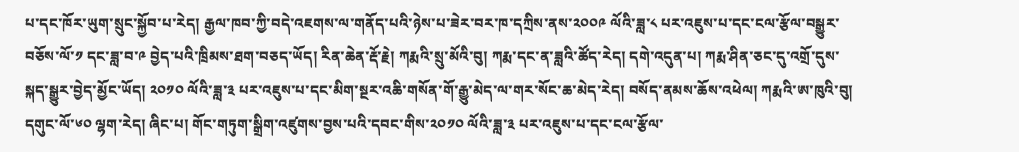པ་དང་ཁོར་ཡུག་སྲུང་སྐྱོབ་པ་རེད། རྒྱལ་ཁབ་ཀྱི་བདེ་འཇགས་ལ་གནོད་པའི་ཉེས་པ་ཟེར་བར་ཁ་དཀྲིས་ནས་༢༠༠༩ ལོའི་ཟླ་༨ པར་འཇུས་པ་དང་ངལ་རྩོལ་བསྒྱུར་བཅོས་ལོ་༡ དང་ཟླ་བ་༩ བྱེད་པའི་ཁྲིམས་ཐག་བཅད་ཡོད། རིན་ཆེན་རྡོ་རྗེ། ཀརྨའི་སྲུ་མོའི་བུ། ཀརྨ་དང་ན་ཟླའི་ཚོད་རེད། དགེ་འདུན་པ། ཀརྨ་ཤིན་ཅང་དུ་འགྲོ་དུས་སྐད་སྒྱུར་བྱེད་མྱོང་ཡོད། ༢༠༡༠ ལོའི་ཟླ་༣ པར་འཇུས་པ་དང་མིག་སྔར་འཆི་གསོན་གོ་རྒྱུ་མེད་ལ་གར་སོང་ཆ་མེད་རེད། བསོད་ནམས་ཆོས་འཕེལ། ཀརྨའི་ཨ་ཁུའི་བུ། དགུང་ལོ་༦༠ ལྷག་རེད། ཞིང་པ། གོང་གཏུག་སྒྲིག་འཛུགས་བྱས་པའི་དབང་གིས་༢༠༡༠ ལོའི་ཟླ་༣ པར་འཇུས་པ་དང་ངལ་རྩོལ་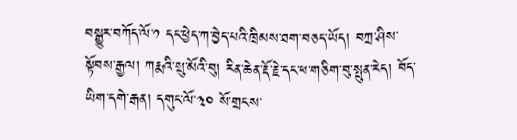བསྒྱུར་བཀོད་ལོ་༡ དང་ཕྱེད་ཀ་བྱེད་པའི་ཁྲིམས་ཐག་བཅད་ཡོད། བཀྲ་ཤིས་སྟོབས་རྒྱལ། ཀརྨའི་སྲུ་མོའི་བུ། རིན་ཆེན་རྡོ་རྗེ་དང་ཕ་གཅིག་བུ་སྤུན་རེད། བོད་ཡིག་དགེ་རྒན། དགུང་ལོ་༣༠ སོ་གྲངས་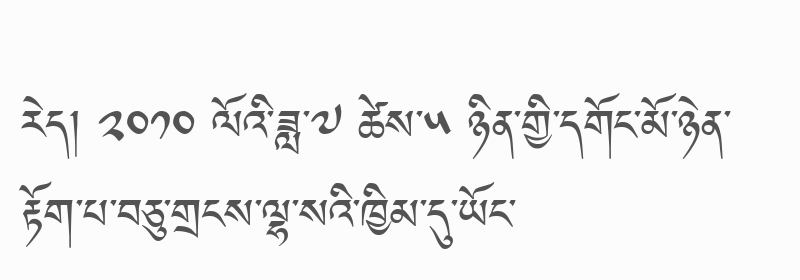རེད། ༢༠༡༠ ལོའི་ཟླ་༧ ཚེས་༥ ཉིན་གྱི་དགོང་མོ་ཉེན་རྟོག་པ་བཅུ་གྲངས་ལྷ་སའི་ཁྱིམ་དུ་ཡོང་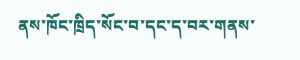ནས་ཁོང་ཁྲིད་སོང་བ་དང་ད་བར་གནས་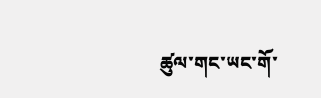ཚུལ་གང་ཡང་གོ་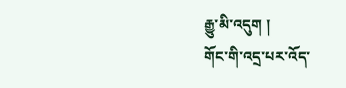རྒྱུ་མི་འདུག །
གོང་གི་འདྲ་པར་འོད་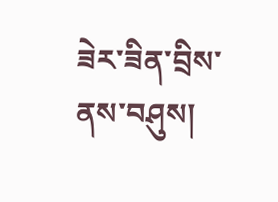ཟེར་ཟིན་བྲིས་ནས་བཤུས།